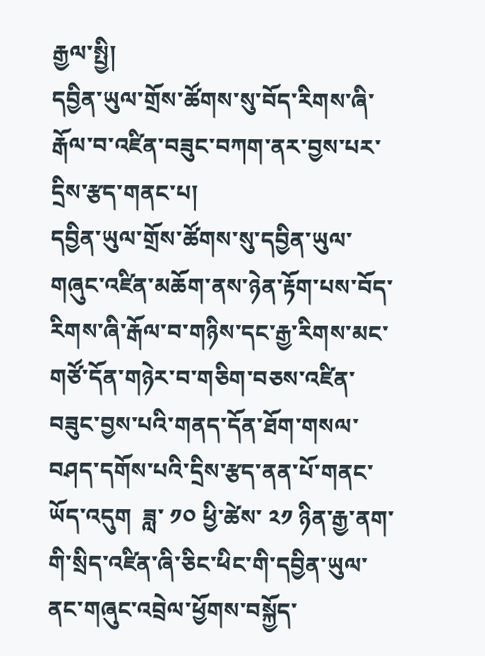རྒྱལ་སྤྱི།
དབྱིན་ཡུལ་གྲོས་ཚོགས་སུ་བོད་རིགས་ཞི་རྒོལ་བ་འཛིན་བཟུང་བཀག་ནར་བྱས་པར་དྲིས་རྩད་གནང་པ།
དབྱིན་ཡུལ་གྲོས་ཚོགས་སུ་དབྱིན་ཡུལ་གཞུང་འཛིན་མཆོག་ནས་ཉེན་རྟོག་པས་བོད་རིགས་ཞི་རྒོལ་བ་གཉིས་དང་རྒྱ་རིགས་མང་གཙོ་དོན་གཉེར་བ་གཅིག་བཅས་འཛིན་བཟུང་བྱས་པའི་གནད་དོན་ཐོག་གསལ་བཤད་དགོས་པའི་དྲིས་རྩད་ནན་པོ་གནང་ཡོད་འདུག  ཟླ་ ༡༠ ཕྱི་ཚེས་ ༢༡ ཉིན་རྒྱ་ནག་གི་སྲིད་འཛིན་ཞི་ཅིང་ཕིང་གི་དབྱིན་ཡུལ་ནང་གཞུང་འབྲེལ་ཕྱོགས་བསྐྱོད་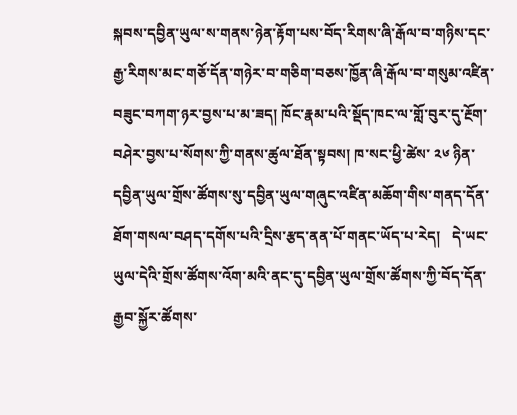སྐབས་དབྱིན་ཡུལ་ས་གནས་ཉེན་རྟོག་པས་བོད་རིགས་ཞི་རྒོལ་བ་གཉིས་དང་རྒྱ་རིགས་མང་གཅོ་དོན་གཉེར་བ་གཅིག་བཅས་ཁྱོན་ཞི་རྒོལ་བ་གསུམ་འཛིན་བཟུང་བཀག་ཉར་བྱས་པ་མ་ཟད། ཁོང་རྣམ་པའི་སྡོད་ཁང་ལ་གློ་བུར་དུ་རྔོག་བཤེར་བྱས་པ་སོགས་ཀྱི་གནས་ཚུལ་ཐོན་སྟབས། ཁ་སང་ཕྱི་ཚེས་ ༢༦ ཉིན་དབྱིན་ཡུལ་གྲོས་ཚོགས་སུ་དབྱིན་ཡུལ་གཞུང་འཛིན་མཆོག་གིས་གནད་དོན་ཐོག་གསལ་བཤད་དགོས་པའི་དྲིས་རྩད་ནན་པོ་གནང་ཡོད་པ་རེད།   དེ་ཡང་ཡུལ་དེའི་གྲོས་ཚོགས་འོག་མའི་ནང་དུ་དབྱིན་ཡུལ་གྲོས་ཚོགས་ཀྱི་བོད་དོན་རྒྱབ་སྐྱོར་ཚོགས་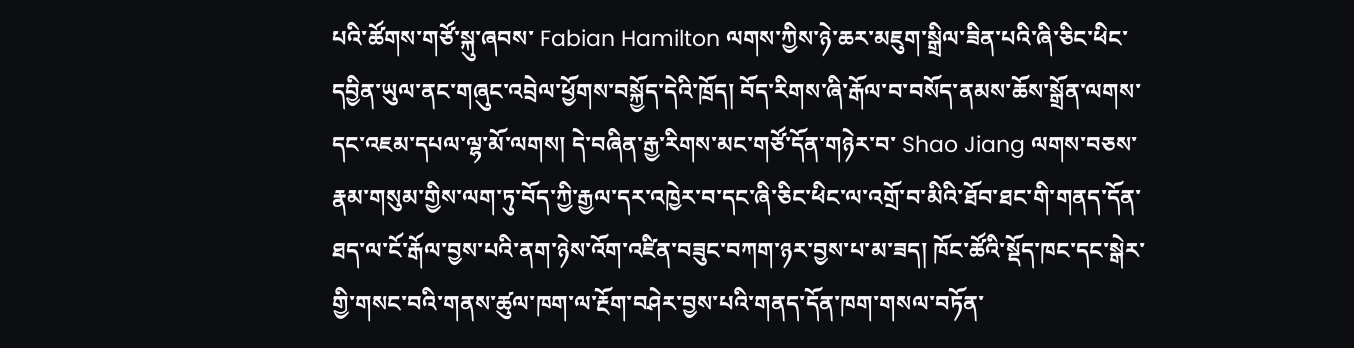པའི་ཚོགས་གཙོ་སྐུ་ཞབས་ Fabian Hamilton ལགས་ཀྱིས་ཉེ་ཆར་མཇུག་སྒྲིལ་ཟིན་པའི་ཞི་ཅིང་ཕིང་དབྱིན་ཡུལ་ནང་གཞུང་འབྲེལ་ཕྱོགས་བསྐྱོད་དེའི་ཁྲོད། བོད་རིགས་ཞི་རྒོལ་བ་བསོད་ནམས་ཆོས་སྒྲོན་ལགས་དང་འཇམ་དཔལ་ལྷ་མོ་ལགས། དེ་བཞིན་རྒྱ་རིགས་མང་གཙོ་དོན་གཉེར་བ་ Shao Jiang ལགས་བཅས་རྣམ་གསུམ་གྱིས་ལག་ཏུ་བོད་ཀྱི་རྒྱལ་དར་འཁྱེར་བ་དང་ཞི་ཅིང་ཕིང་ལ་འགྲོ་བ་མིའི་ཐོབ་ཐང་གི་གནད་དོན་ཐད་ལ་ངོ་རྒོལ་བྱས་པའི་ནག་ཉེས་འོག་འཛིན་བཟུང་བཀག་ཉར་བྱས་པ་མ་ཟད། ཁོང་ཚོའི་སྡོད་ཁང་དང་སྒེར་གྱི་གསང་བའི་གནས་ཚུལ་ཁག་ལ་རྔོག་བཤེར་བྱས་པའི་གནད་དོན་ཁག་གསལ་བཏོན་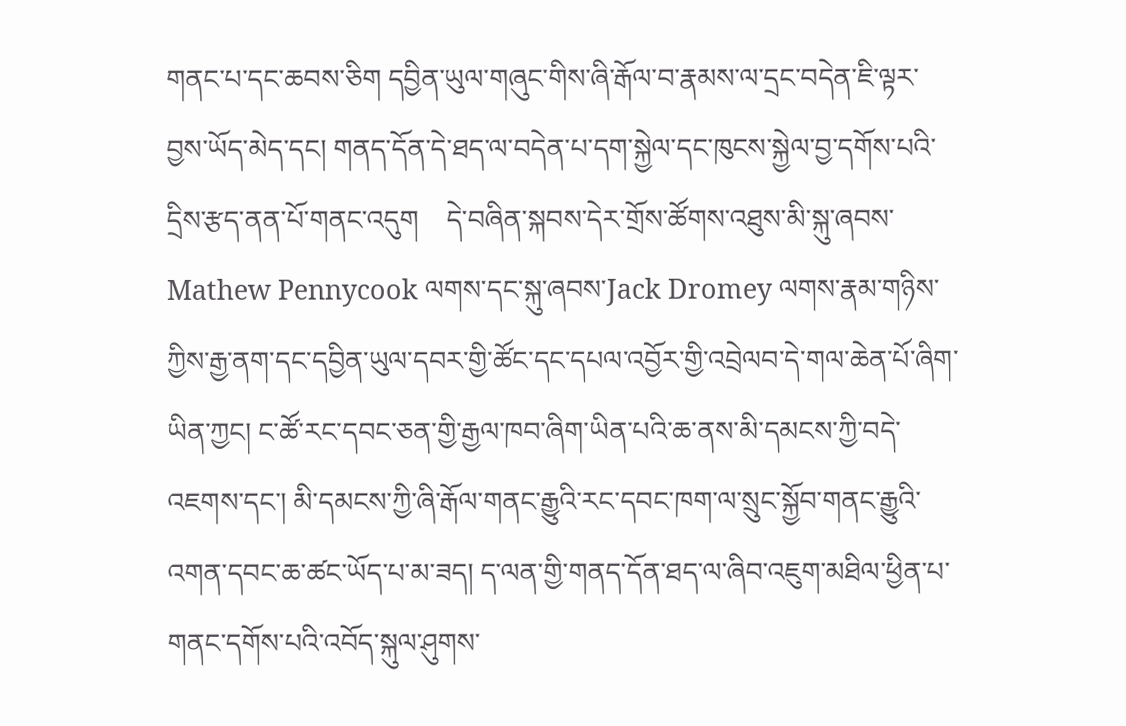གནང་པ་དང་ཆབས་ཅིག དབྱིན་ཡུལ་གཞུང་གིས་ཞི་རྒོལ་བ་རྣམས་ལ་དྲང་བདེན་ཇི་ལྟར་བྱས་ཡོད་མེད་དང། གནད་དོན་དེ་ཐད་ལ་བདེན་པ་དག་སྐྱེལ་དང་ཁུངས་སྐྱེལ་བྱ་དགོས་པའི་དྲིས་རྩད་ནན་པོ་གནང་འདུག    དེ་བཞིན་སྐབས་དེར་གྲོས་ཚོགས་འཐུས་མི་སྐུ་ཞབས་Mathew Pennycook ལགས་དང་སྐུ་ཞབས་Jack Dromey ལགས་རྣམ་གཉིས་ཀྱིས་རྒྱ་ནག་དང་དབྱིན་ཡུལ་དབར་གྱི་ཚོང་དང་དཔལ་འབྱོར་གྱི་འབྲེལབ་དེ་གལ་ཆེན་པོ་ཞིག་ཡིན་ཀྱང། ང་ཚོ་རང་དབང་ཅན་གྱི་རྒྱལ་ཁབ་ཞིག་ཡིན་པའི་ཆ་ནས་མི་དམངས་ཀྱི་བདེ་འཇགས་དང་། མི་དམངས་ཀྱི་ཞི་རྒོལ་གནང་རྒྱུའི་རང་དབང་ཁག་ལ་སྲུང་སྐྱོབ་གནང་རྒྱུའི་འགན་དབང་ཆ་ཚང་ཡོད་པ་མ་ཟད། ད་ལན་གྱི་གནད་དོན་ཐད་ལ་ཞིབ་འཇུག་མཐིལ་ཕྱིན་པ་གནང་དགོས་པའི་འབོད་སྐུལ་ཤུགས་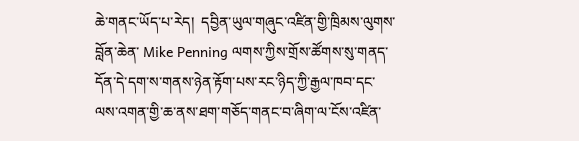ཆེ་གནང་ཡོད་པ་རེད།  དབྱིན་ཡུལ་གཞུང་འཛིན་གྱི་ཁྲིམས་ལུགས་བློན་ཆེན་ Mike Penning ལགས་ཀྱིས་གྲོས་ཚོགས་སུ་གནད་དོན་དེ་དག་ས་གནས་ཉེན་རྟོག་པས་རང་ཉིད་ཀྱི་རྒྱལ་ཁབ་དང་ལས་འགན་གྱི་ཆ་ནས་ཐག་གཅོད་གནང་བ་ཞིག་ལ་ངོས་འཛིན་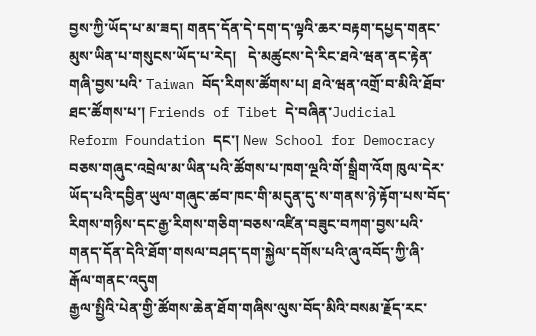བྱས་ཀྱི་ཡོད་པ་མ་ཟད། གནད་དོན་དེ་དག་ད་ལྟའི་ཆར་བརྟག་དཔྱད་གནང་མུས་ཡིན་པ་གསུངས་ཡོད་པ་རེད།   དེ་མཚུངས་དེ་རིང་ཐའེ་ཝན་ནང་རྟེན་གཞི་བྱས་པའི་ Taiwan བོད་རིགས་ཚོགས་པ། ཐའེ་ཝན་འགྲོ་བ་མིའི་ཐོབ་ཐང་ཚོགས་པ་། Friends of Tibet དེ་བཞིན་Judicial Reform Foundation དང་། New School for Democracy བཅས་གཞུང་འབྲེལ་མ་ཡིན་པའི་ཚོགས་པ་ཁག་ལྔའི་གོ་སྒྲིག་འོག ཁུལ་དེར་ཡོད་པའི་དབྱིན་ཡུལ་གཞུང་ཚབ་ཁང་གི་མདུན་དུ་ས་གནས་ཉེ་རྟོག་པས་བོད་རིགས་གཉིས་དང་རྒྱ་རིགས་གཅིག་བཅས་འཛིན་བཟུང་བཀག་བྱས་པའི་གནད་དོན་དེའི་ཐོག་གསལ་བཤད་དག་སྐྱེལ་དགོས་པའི་ཞུ་འབོད་ཀྱི་ཞི་རྒོལ་གནང་འདུག
རྒྱལ་སྤྱིའི་པེན་གྱི་ཚོགས་ཆེན་ཐོག་གཞིས་ལུས་བོད་མིའི་བསམ་རྗོད་རང་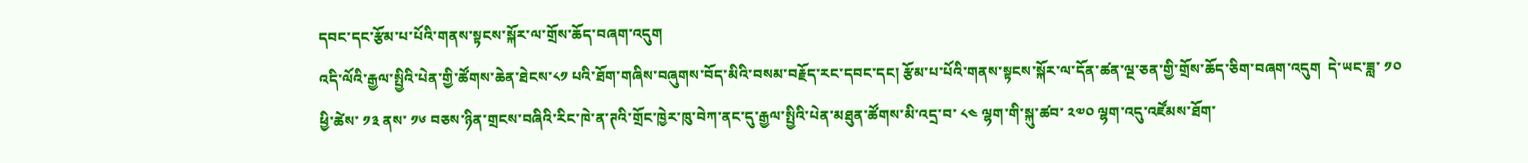དབང་དང་རྩོམ་པ་པོའི་གནས་སྟངས་སྐོར་ལ་གྲོས་ཆོད་བཞག་འདུག
འདི་ལོའི་རྒྱལ་སྤྱིའི་པེན་གྱི་ཚོགས་ཆེན་ཐེངས་༨༡ པའི་ཐོག་གཞིས་བཞུགས་བོད་མིའི་བསམ་བརྗོད་རང་དབང་དང། རྩོམ་པ་པོའི་གནས་སྟངས་སྐོར་ལ་དོན་ཚན་ལྔ་ཅན་གྱི་གྲོས་ཆོད་ཅིག་བཞག་འདུག  དེ་ཡང་ཟླ་ ༡༠ ཕྱི་ཚེས་ ༡༣ ནས་ ༡༦ བཅས་ཉིན་གྲངས་བཞིའི་རིང་ཁེ་ན་ཊའི་གྲོང་ཁྱེར་ཁུ་བེཀ་ནང་དུ་རྒྱལ་སྤྱིའི་པེན་མཐུན་ཚོགས་མི་འདྲ་བ་ ༨༤ ལྷག་གི་སྐུ་ཚབ་ ༢༧༠ ལྷག་འདུ་འཛོམས་ཐོག་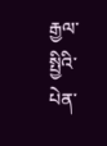རྒྱལ་སྤྱིའི་པེན་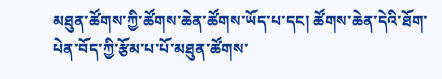མཐུན་ཚོགས་ཀྱི་ཚོགས་ཆེན་ཚོགས་ཡོད་པ་དང། ཚོགས་ཆེན་དེའི་ཐོག་ པེན་བོད་ཀྱི་རྩོམ་པ་པོ་མཐུན་ཚོགས་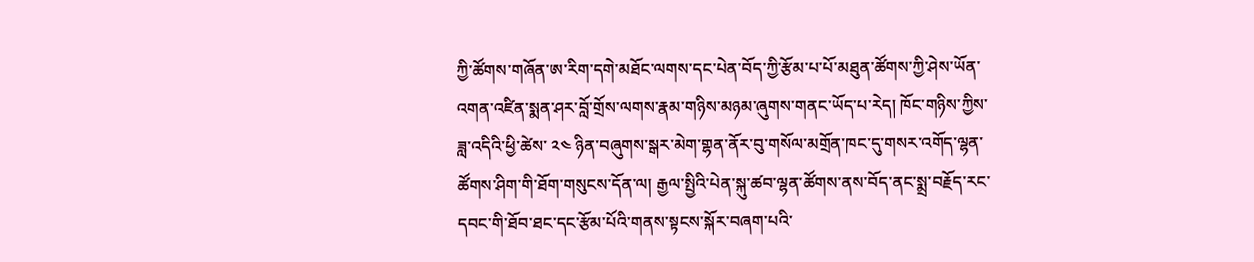ཀྱི་ཚོགས་གཞོན་ཨ་རིག་དགེ་མཐོང་ལགས་དང་པེན་བོད་ཀྱི་རྩོམ་པ་པོ་མཐུན་ཚོགས་ཀྱི་ཤེས་ཡོན་འགན་འཛིན་སྨན་ཤར་བློ་གྲོས་ལགས་རྣམ་གཉིས་མཉམ་ཞུགས་གནང་ཡོད་པ་རེད། ཁོང་གཉིས་ཀྱིས་ཟླ་འདིའི་ཕྱི་ཚེས་ ༢༤ ཉིན་བཞུགས་སྒར་མེག་གྷན་ནོར་བུ་གསོལ་མགྲོན་ཁང་དུ་གསར་འགོད་ལྷན་ཚོགས་ཤིག་གི་ཐོག་གསུངས་དོན་ལ། རྒྱལ་སྤྱིའི་པེན་སྐུ་ཚབ་ལྷན་ཚོགས་ནས་བོད་ནང་སྨྲ་བརྗོད་རང་དབང་གི་ཐོབ་ཐང་དང་རྩོམ་པོའི་གནས་སྟངས་སྐོར་བཞག་པའི་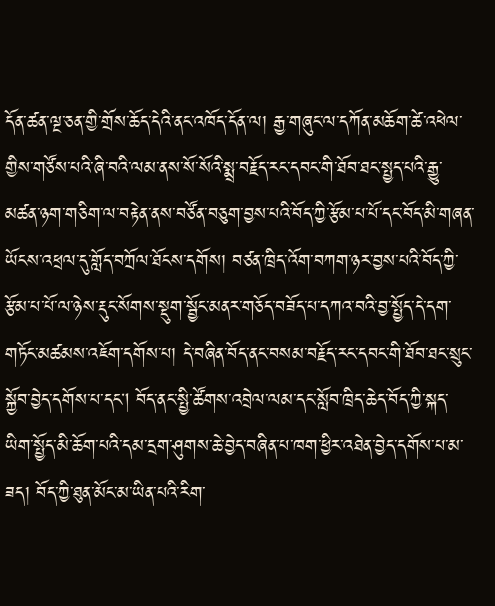དོན་ཚན་ལྔ་ཅན་གྱི་གྲོས་ཆོད་དེའི་ནང་འཁོད་དོན་ལ། རྒྱ་གཞུང་ལ་དཀོན་མཆོག་ཚེ་འཕེལ་གྱིས་གཙོས་པའི་ཞི་བའི་ལམ་ནས་སོ་སོའི་སྨྲ་བརྗོད་རང་དབང་གི་ཐོབ་ཐང་སྤྱད་པའི་རྒྱུ་མཚན་ཉག་གཅིག་ལ་བརྟེན་ནས་བཙོན་བཅུག་བྱས་པའི་བོད་ཀྱི་རྩོམ་པ་པོ་དང་བོད་མི་གཞན་ཡོངས་འཕྲལ་དུ་གློད་བཀྲོལ་ཐོངས་དགོས། བཙན་ཁྲིད་འོག་བཀག་ཉར་བྱས་པའི་བོད་ཀྱི་རྩོམ་པ་པོ་ལ་ཉེས་རྡུང་སོགས་སྡུག་སྦྱོང་མནར་གཅོད་བཟོད་པ་དཀའ་བའི་བྱ་སྤྱོད་དེ་དག་གཏོང་མཚམས་འཇོག་དགོས་པ། དེ་བཞིན་བོད་ནང་བསམ་བརྗོད་རང་དབང་གི་ཐོབ་ཐང་སྲུང་སྐྱོབ་བྱེད་དགོས་པ་དང། བོད་ནང་སྤྱི་ཚོགས་འབྲེལ་ལམ་དང་སློབ་ཁྲིད་ཆེད་བོད་ཀྱི་སྐད་ཡིག་སྤྱོད་མི་ཆོག་པའི་དམ་དྲག་ཤུགས་ཆེ་བྱེད་བཞིན་པ་ཁག་ཕྱིར་འཐེན་བྱེད་དགོས་པ་མ་ཟད། བོད་ཀྱི་ཐུན་མོང་མ་ཡིན་པའི་རིག་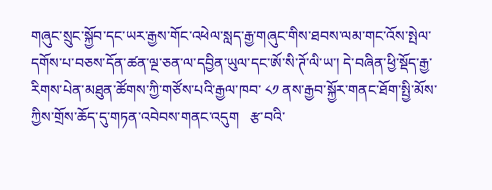གཞུང་སྲུང་སྐྱོབ་དང་ཡར་རྒྱས་གོང་འཕེལ་སླད་རྒྱ་གཞུང་གིས་ཐབས་ལམ་གང་འོས་སྤེལ་དགོས་པ་བཅས་དོན་ཚན་ལྔ་ཅན་ལ་དབྱིན་ཡུལ་དང་ཨོ་སི་ཊོ་ལི་ཡ་། དེ་བཞིན་ཕྱི་སྡོད་རྒྱ་རིགས་པེན་མཐུན་ཚོགས་ཀྱི་གཙོས་པའི་རྒྱལ་ཁབ་ ༨༡ ནས་རྒྱབ་སྐྱོར་གནང་ཐོག་སྤྱི་མོས་ཀྱིས་གྲོས་ཆོད་དུ་གཏན་འབེབས་གནང་འདུག   རྩ་བའི་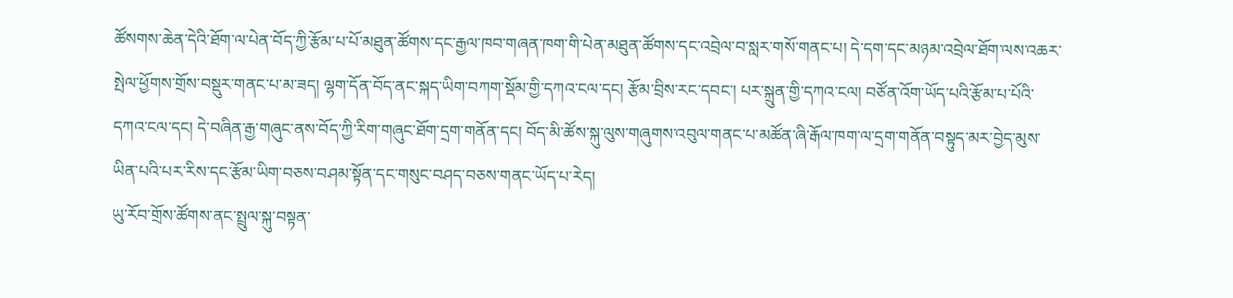ཚོསགས་ཆེན་དེའི་ཐོག་ལ་པེན་བོད་ཀྱི་རྩོམ་པ་པོ་མཐུན་ཚོགས་དང་རྒྱལ་ཁབ་གཞན་ཁག་གི་པེན་མཐུན་ཚོགས་དང་འབྲེལ་བ་སླར་གསོ་གནང་པ། དེ་དག་དང་མཉམ་འབྲེལ་ཐོག་ལས་འཆར་སྤེལ་ཕྱོགས་གྲོས་བསྡུར་གནང་པ་མ་ཟད། ལྷག་དོན་བོད་ནང་སྐད་ཡིག་བཀག་སྡོམ་གྱི་དཀའ་ངལ་དང། རྩོམ་བྲིས་རང་དབང་། པར་སྐྲུན་གྱི་དཀའ་ངལ། བཙོན་འོག་ཡོད་པའི་རྩོམ་པ་པོའི་དཀའ་ངལ་དང། དེ་བཞིན་རྒྱ་གཞུང་ནས་བོད་ཀྱི་རིག་གཞུང་ཐོག་དྲག་གནོན་དང། བོད་མི་ཚོས་སྐུ་ལུས་གཞུགས་འབུལ་གནང་པ་མཚོན་ཞི་རྒོལ་ཁག་ལ་དྲག་གནོན་བསྟུད་མར་བྱེད་མུས་ཡིན་པའི་པར་རིས་དང་རྩོམ་ཡིག་བཅས་བཤམ་སྟོན་དང་གསུང་བཤད་བཅས་གནང་ཡོད་པ་རེད།
ཡུ་རོབ་གྲོས་ཚོགས་ནང་སྤྲུལ་སྐུ་བསྟན་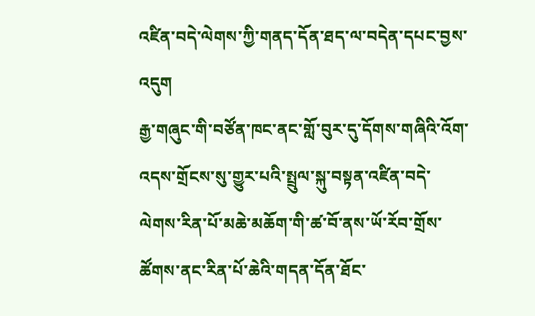འཛིན་བདེ་ལེགས་ཀྱི་གནད་དོན་ཐད་ལ་བདེན་དཔང་བྱས་འདུག
རྒྱ་གཞུང་གི་བཙོན་ཁང་ནང་གློ་བུར་དུ་དོགས་གཞིའི་འོག་འདས་གྲོངས་སུ་གྱུར་པའི་སྤྲུལ་སྐུ་བསྟན་འཛིན་བདེ་ལེགས་རིན་པོ་མཆེ་མཆོག་གི་ཚ་བོ་ནས་ཡོ་རོབ་གྲོས་ཚོགས་ནང་རིན་པོ་ཆེའི་གདན་དོན་ཐོང་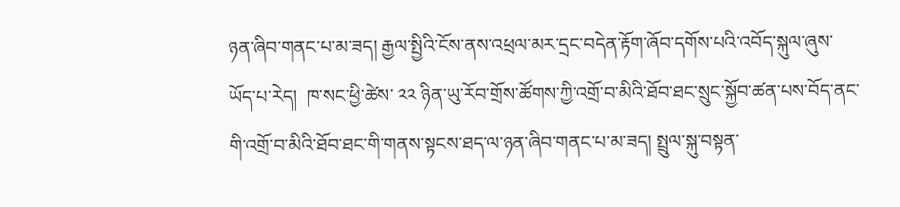ཉན་ཞིབ་གནང་པ་མ་ཟད། རྒྱལ་སྤྱིའི་ངོས་ནས་འཕྲལ་མར་དྲང་བདེན་རྟོག་ཞོབ་དགོས་པའི་འབོད་སྐུལ་ཞུས་ཡོད་པ་རེད།  ཁ་སང་ཕྱི་ཚེས་ ༢༢ ཉིན་ཡུ་རོབ་གྲོས་ཚོགས་ཀྱི་འགྲོ་བ་མིའི་ཐོབ་ཐང་སྲུང་སྐྱོབ་ཚན་པས་བོད་ནང་གི་འགྲོ་བ་མིའི་ཐོབ་ཐང་གི་གནས་སྟངས་ཐད་ལ་ཉན་ཞིབ་གནང་པ་མ་ཟད། སྤྲུལ་སྐུ་བསྟན་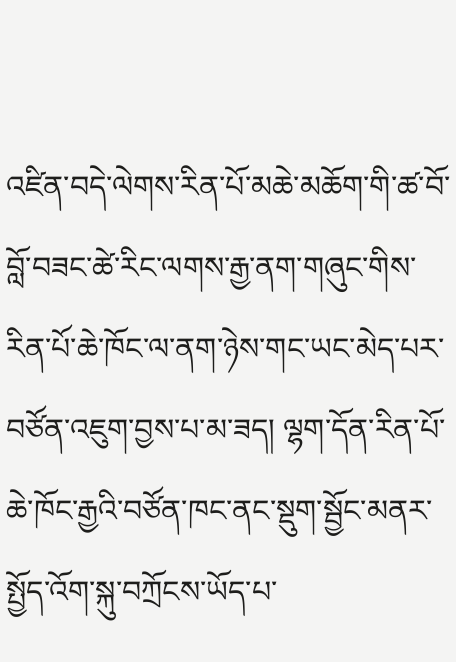འཛིན་བདེ་ལེགས་རིན་པོ་མཆེ་མཆོག་གི་ཚ་བོ་བློ་བཟང་ཚེ་རིང་ལགས་རྒྱ་ནག་གཞུང་གིས་རིན་པོ་ཆེ་ཁོང་ལ་ནག་ཉེས་གང་ཡང་མེད་པར་བཙོན་འཇུག་བྱས་པ་མ་ཟད། ལྷག་དོན་རིན་པོ་ཆེ་ཁོང་རྒྱའི་བཙོན་ཁང་ནང་སྡུག་སྦྱོང་མནར་སྤྱོད་འོག་སྐུ་བཀྲོངས་ཡོད་པ་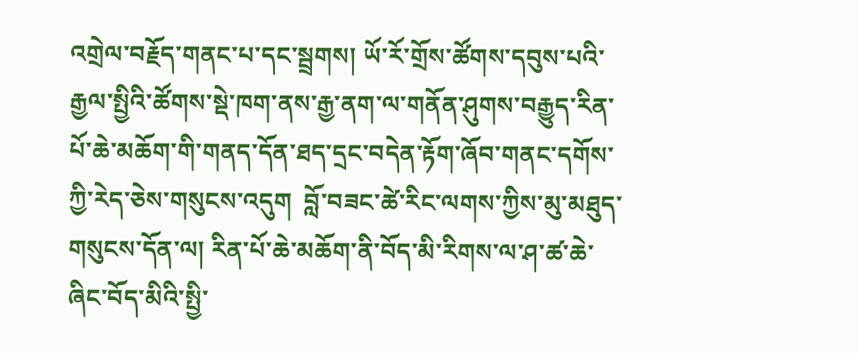འགྲེལ་བརྗོད་གནང་པ་དང་སྦྲགས། ཡོ་རོ་གྲོས་ཚོགས་དབུས་པའི་རྒྱལ་སྤྱིའི་ཚོགས་སྡེ་ཁག་ནས་རྒྱ་ནག་ལ་གནོན་ཤུགས་བརྒྱུད་རིན་པོ་ཆེ་མཆོག་གི་གནད་དོན་ཐད་དྲང་བདེན་རྟོག་ཞོབ་གནང་དགོས་ཀྱི་རེད་ཅེས་གསུངས་འདུག  བློ་བཟང་ཚེ་རིང་ལགས་ཀྱིས་མུ་མཐུད་གསུངས་དོན་ལ། རིན་པོ་ཆེ་མཆོག་ནི་བོད་མི་རིགས་ལ་ཤ་ཚ་ཆེ་ཞིང་བོད་མིའི་སྤྱི་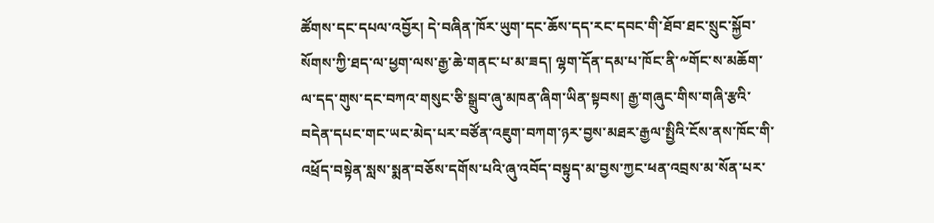ཚོགས་དང་དཔལ་འབྱོར། དེ་བཞིན་ཁོར་ཡུག་དང་ཆོས་དད་རང་དབང་གི་ཐོབ་ཐང་སྲུང་སྐྱོབ་སོགས་ཀྱི་ཐད་ལ་ཕྱག་ལས་རྒྱ་ཆེ་གནང་པ་མ་ཟད། ལྷག་དོན་དམ་པ་ཁོང་ནི་༸གོང་ས་མཆོག་ལ་དད་གུས་དང་བཀའ་གསུང་ཅི་སྒྲུབ་ཞུ་མཁན་ཞིག་ཡིན་སྟབས། རྒྱ་གཞུང་གིས་གཞི་རྩའི་བདེན་དཔང་གང་ཡང་མེད་པར་བཙོན་འཇུག་བཀག་ཉར་བྱས་མཐར་རྒྱལ་སྤྱིའི་ངོས་ནས་ཁོང་གི་འཕྲོད་བསྟེན་སླས་སྨན་བཅོས་དགོས་པའི་ཞུ་འབོད་བསྟུད་མ་བྱས་ཀྱང་ཕན་འབྲས་མ་སོན་པར་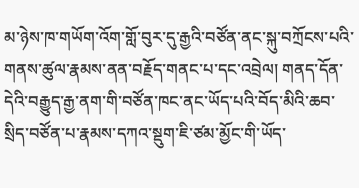མ་ཉེས་ཁ་གཡོག་འོག་གློ་བུར་དུ་རྒྱའི་བཙོན་ནང་སྐུ་བཀྲོངས་པའི་གནས་ཚུལ་རྣམས་ནན་བརྗོད་གནང་པ་དང་འབྲེལ། གནད་དོན་དེའི་བརྒྱུད་རྒྱ་ནག་གི་བཙོན་ཁང་ནང་ཡོད་པའི་བོད་མིའི་ཆབ་སྲིད་བཙོན་པ་རྣམས་དཀའ་སྡུག་ཇི་ཙམ་མྱོང་གི་ཡོད་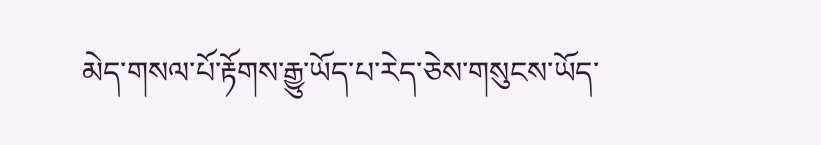མེད་གསལ་པོ་རྟོགས་རྒྱུ་ཡོད་པ་རེད་ཅེས་གསུངས་ཡོད་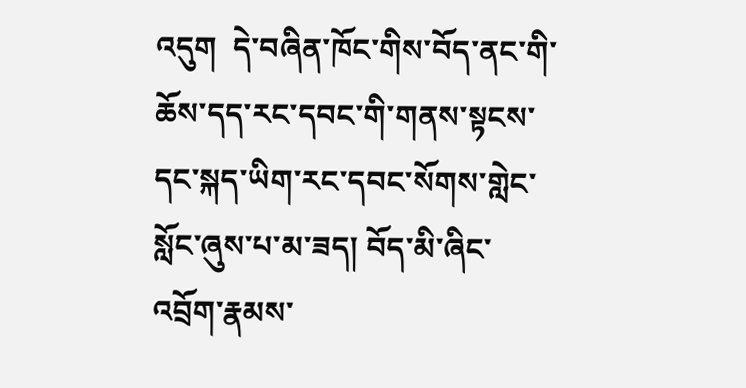འདུག  དེ་བཞིན་ཁོང་གིས་བོད་ནང་གི་ཆོས་དད་རང་དབང་གི་གནས་སྟངས་དང་སྐད་ཡིག་རང་དབང་སོགས་གླེང་སློང་ཞུས་པ་མ་ཟད། བོད་མི་ཞིང་འབྲོག་རྣམས་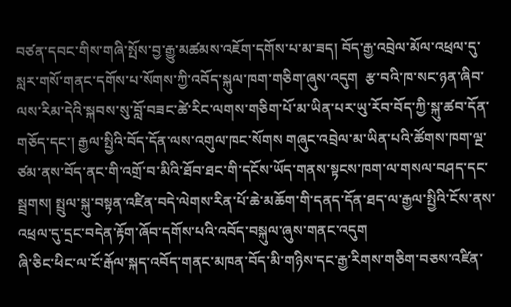བཙན་དབང་གིས་གཞི་སྤོས་བྱ་རྒྱུ་མཚམས་འཇོག་དགོས་པ་མ་ཟད། བོད་རྒྱ་འབྲེལ་མོལ་འཕྲལ་དུ་སླར་གསོ་གནང་དགོས་པ་སོགས་ཀྱི་འབོད་སྐུལ་ཁག་གཅིག་ཞུས་འདུག  རྩ་བའི་ཁ་སང་ཉན་ཞིབ་ལས་རིམ་དེའི་སྐབས་སུ་བློ་བཟང་ཚེ་རིང་ལགས་གཅིག་པོ་མ་ཡིན་པར་ཡུ་རོབ་བོད་ཀྱི་སྐུ་ཚབ་དོན་གཅོད་དང་། རྒྱལ་སྤྱིའི་བོད་དོན་ལས་འགུལ་ཁང་སོགས གཞུང་འབྲེལ་མ་ཡིན་པའི་ཚོགས་ཁག་ལྔ་ཙམ་ནས་བོད་ནང་གི་འགྲོ་བ་མིའི་ཐོབ་ཐང་གི་དངོས་ཡོད་གནས་སྟངས་ཁག་ལ་གསལ་བཤད་དང་སྦྲགས། སྤྲུལ་སྐུ་བསྟན་འཛིན་བདེ་ལེགས་རིན་པོ་ཆེ་མཆོག་གི་དནད་དོན་ཐད་ལ་རྒྱལ་སྤྱིའི་ངོས་ནས་འཕྲལ་དུ་དྲང་བདེན་རྟོག་ཞོབ་དགོས་པའི་འབོད་བསྐུལ་ཞུས་གནང་འདུག
ཞི་ཅིང་ཕིང་ལ་ངོ་རྒོལ་སྐད་འབོད་གནང་མཁན་བོད་མི་གཉིས་དང་རྒྱ་རིགས་གཅིག་བཅས་འཛིན་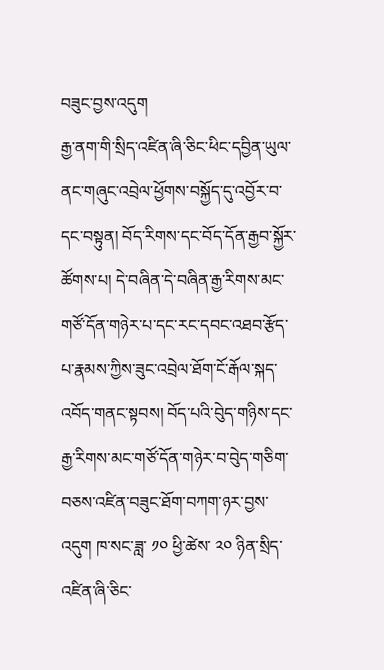བཟུང་བྱས་འདུག
རྒྱ་ནག་གི་སྲིད་འཛིན་ཞི་ཅིང་ཕིང་དབྱིན་ཡུལ་ནང་གཞུང་འབྲེལ་ཕྱོགས་བསྐྱོད་དུ་འབྱོར་བ་དང་བསྟུན། བོད་རིགས་དང་བོད་དོན་རྒྱབ་སྐྱོར་ཚོགས་པ། དེ་བཞིན་དེ་བཞིན་རྒྱ་རིགས་མང་གཙོ་དོན་གཉེར་པ་དང་རང་དབང་འཐབ་རྩོད་པ་རྣམས་ཀྱིས་ཟུང་འབྲེལ་ཐོག་ངོ་རྒོལ་སྐད་འབོད་གནང་སྟབས། བོད་པའི་བེུད་གཉིས་དང་རྒྱ་རིགས་མང་གཙོ་དོན་གཉེར་བ་བེུད་གཅིག་བཅས་འཛིན་བཟུང་ཐོག་བཀག་ཉར་བྱས་འདུག ཁ་སང་ཟླ་ ༡༠ ཕྱི་ཚེས་ ༢༠ ཉིན་སྲིད་འཛིན་ཞི་ཅིང་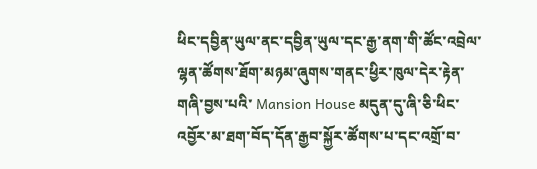ཕིང་དབྱིན་ཡུལ་ནང་དབྱིན་ཡུལ་དང་རྒྱ་ནག་གི་ཚོང་འབྲེལ་ལྷན་ཚོགས་ཐོག་མཉམ་ཞུགས་གནང་ཕྱིར་ཁུལ་དེར་རྟེན་གཞི་བྱས་པའི་ Mansion House མདུན་དུ་ཞི་ཅི་ཕིང་འབྱོར་མ་ཐག་བོད་དོན་རྒྱབ་སྐྱོར་ཚོགས་པ་དང་འགྲོ་བ་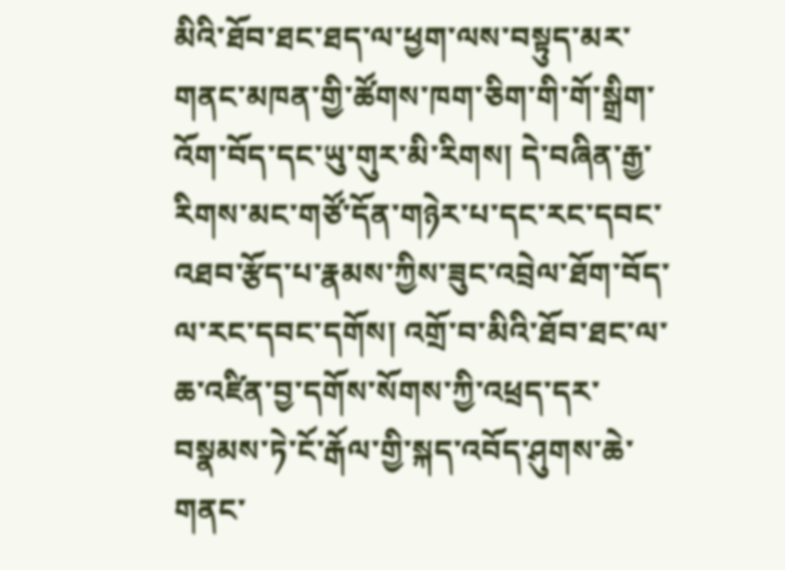མིའི་ཐོབ་ཐང་ཐད་ལ་ཕྱག་ལས་བསྟུད་མར་གནང་མཁན་གྱི་ཚོགས་ཁག་ཅིག་གི་གོ་སྒྲིག་འོག་བོད་དང་ཡུ་གུར་མི་རིགས། དེ་བཞིན་རྒྱ་རིགས་མང་གཙོ་དོན་གཉེར་པ་དང་རང་དབང་འཐབ་རྩོད་པ་རྣམས་ཀྱིས་ཟུང་འབྲེལ་ཐོག་བོད་ལ་རང་དབང་དགོས། འགྲོ་བ་མིའི་ཐོབ་ཐང་ལ་ཆ་འཛིན་བྱ་དགོས་སོགས་ཀྱི་འཕྲད་དར་བསྣམས་ཏེ་ངོ་རྒོལ་གྱི་སྐད་འབོད་ཤུགས་ཆེ་གནང་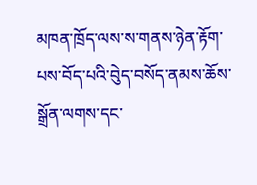མཁན་ཁྲོད་ལས་ས་གནས་ཉེན་རྟོག་པས་བོད་པའི་བེུད་བསོད་ནམས་ཆོས་སྒྲོན་ལགས་དང་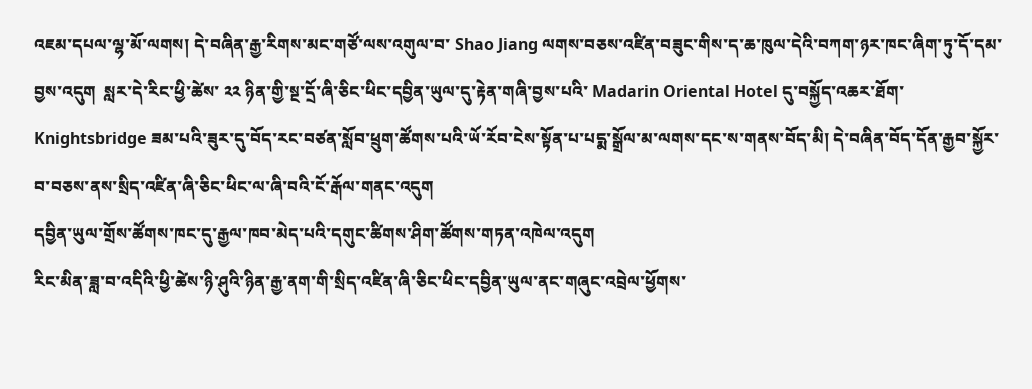འཇམ་དཔལ་ལྷ་མོ་ལགས། དེ་བཞིན་རྒྱ་རིགས་མང་གཙོ་ལས་འགུལ་བ་ Shao Jiang ལགས་བཅས་འཛིན་བཟུང་གིས་ད་ཆ་ཁུལ་དེའི་བཀག་ཉར་ཁང་ཞིག་ཏུ་དོ་དམ་བྱས་འདུག  སླར་དེ་རིང་ཕྱི་ཚེས་ ༢༢ ཉིན་གྱི་སྔ་དྲོ་ཞི་ཅིང་ཕིང་དབྱིན་ཡུལ་དུ་རྟེན་གཞི་བྱས་པའི་ Madarin Oriental Hotel དུ་བསྐྱོད་འཆར་ཐོག་ Knightsbridge ཟམ་པའི་ཟུར་དུ་བོད་རང་བཙན་སློབ་ཕྲུག་ཚོགས་པའི་ཡོ་རོབ་ངེས་སྟོན་པ་པདྨ་སྒྲོལ་མ་ལགས་དང་ས་གནས་བོད་མི། དེ་བཞིན་བོད་དོན་རྒྱབ་སྐྱོར་བ་བཅས་ནས་སྲིད་འཛིན་ཞི་ཅིང་ཕིང་ལ་ཞི་བའི་ངོ་རྒོལ་གནང་འདུག
དབྱིན་ཡུལ་གྲོས་ཚོགས་ཁང་དུ་རྒྱལ་ཁབ་མེད་པའི་དགུང་ཚིགས་ཤིག་ཚོགས་གཏན་འཁེལ་འདུག
རིང་མིན་ཟླ་བ་འདིའི་ཕྱི་ཚེས་ཉི་ཤུའི་ཉིན་རྒྱ་ནག་གི་སྲིད་འཛིན་ཞི་ཅིང་ཕིང་དབྱིན་ཡུལ་ནང་གཞུང་འབྲེལ་ཕྱོགས་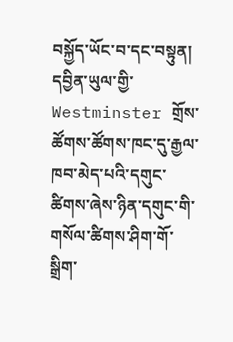བསྐྱོད་ཡོང་བ་དང་བསྟུན། དབྱིན་ཡུལ་གྱི་ Westminster གྲོས་ཚོགས་ཚོགས་ཁང་དུ་རྒྱལ་ཁབ་མེད་པའི་དགུང་ཚིགས་ཞེས་ཉིན་དགུང་གི་གསོལ་ཚིགས་ཤིག་གོ་སྒྲིག་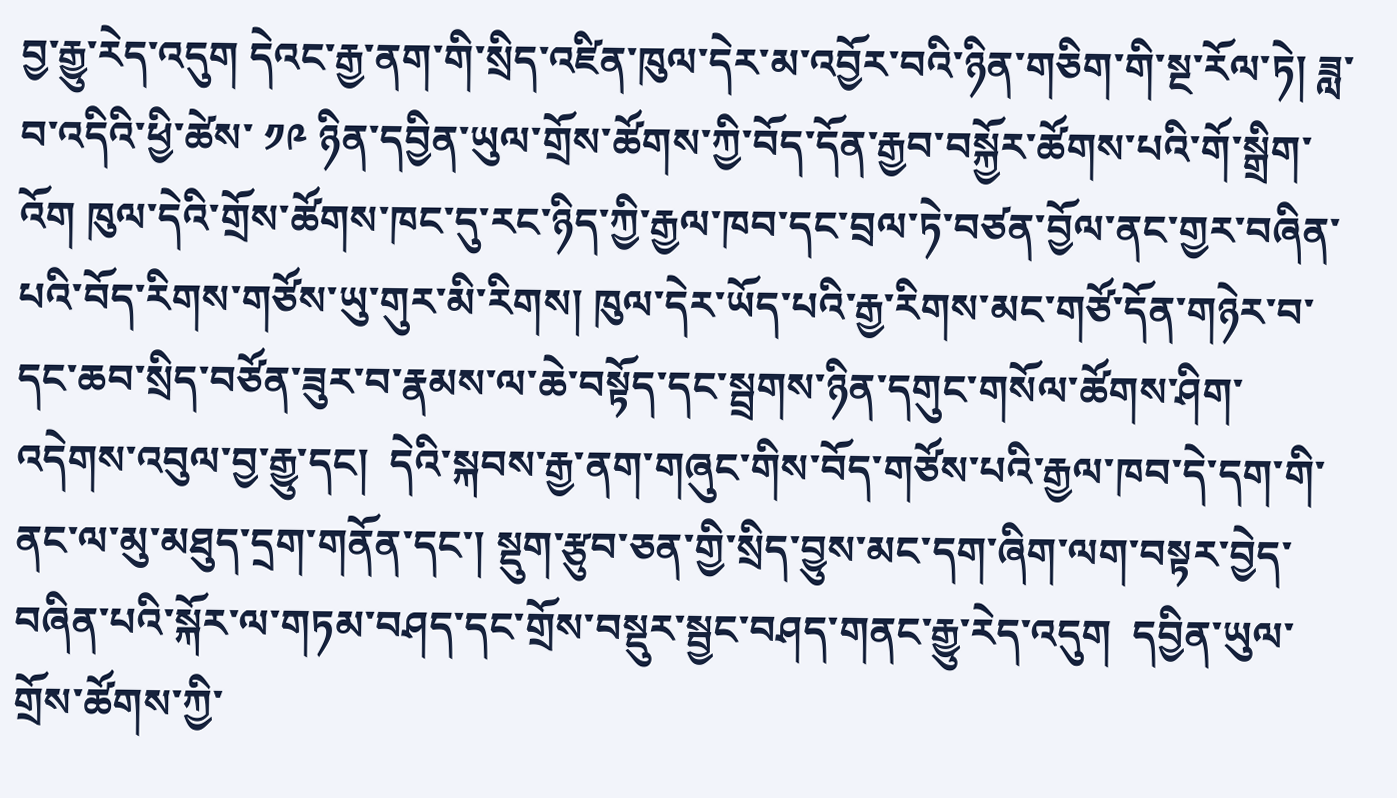བྱ་རྒྱུ་རེད་འདུག དེའང་རྒྱ་ནག་གི་སྲིད་འཛིན་ཁུལ་དེར་མ་འབྱོར་བའི་ཉིན་གཅིག་གི་སྔ་རོལ་ཏེ། ཟླ་བ་འདིའི་ཕྱི་ཚེས་ ༡༩ ཉིན་དབྱིན་ཡུལ་གྲོས་ཚོགས་ཀྱི་བོད་དོན་རྒྱབ་བསྐྱོར་ཚོགས་པའི་གོ་སྒྲིག་འོག ཁུལ་དེའི་གྲོས་ཚོགས་ཁང་དུ་རང་ཉིད་ཀྱི་རྒྱལ་ཁབ་དང་བྲལ་ཏེ་བཙན་བྱོལ་ནང་གྱར་བཞིན་པའི་བོད་རིགས་གཙོས་ཡུ་གུར་མི་རིགས། ཁུལ་དེར་ཡོད་པའི་རྒྱ་རིགས་མང་གཙོ་དོན་གཉེར་བ་དང་ཆབ་སྲིད་བཙོན་ཟུར་བ་རྣམས་ལ་ཆེ་བསྟོད་དང་སྦྲགས་ཉིན་དགུང་གསོལ་ཚོགས་ཤིག་འདེགས་འབུལ་བྱ་རྒྱུ་དང།  དེའི་སྐབས་རྒྱ་ནག་གཞུང་གིས་བོད་གཙོས་པའི་རྒྱལ་ཁབ་དེ་དག་གི་ནང་ལ་མུ་མཐུད་དྲག་གནོན་དང་། སྡུག་རྩུབ་ཅན་གྱི་སྲིད་བྱུས་མང་དག་ཞིག་ལག་བསྟར་བྱེད་བཞིན་པའི་སྐོར་ལ་གཏམ་བཤད་དང་གྲོས་བསྡུར་སྦྱང་བཤད་གནང་རྒྱུ་རེད་འདུག  དབྱིན་ཡུལ་གྲོས་ཚོགས་ཀྱི་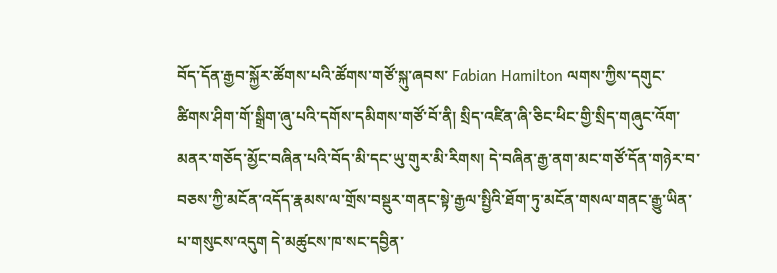བོད་དོན་རྒྱབ་སྐྱོར་ཚོགས་པའི་ཚོགས་གཙོ་སྐུ་ཞབས་ Fabian Hamilton ལགས་ཀྱིས་དགུང་ཚིགས་ཤིག་གོ་སྒྲིག་ཞུ་པའི་དགོས་དམིགས་གཙོ་བོ་ནི། སྲིད་འཛིན་ཞི་ཅིང་ཕིང་གྱི་སྲིད་གཞུང་འོག་མནར་གཅོད་མྱོང་བཞིན་པའི་བོད་མི་དང་ཡུ་གུར་མི་རིགས། དེ་བཞིན་རྒྱ་ནག་མང་གཙོ་དོན་གཉེར་བ་བཅས་ཀྱི་མངོན་འདོད་རྣམས་ལ་གྲོས་བསྡུར་གནང་སྟེ་རྒྱལ་སྤྱིའི་ཐོག་ཏུ་མངོན་གསལ་གནང་རྒྱུ་ཡིན་པ་གསུངས་འདུག དེ་མཚུངས་ཁ་སང་དབྱིན་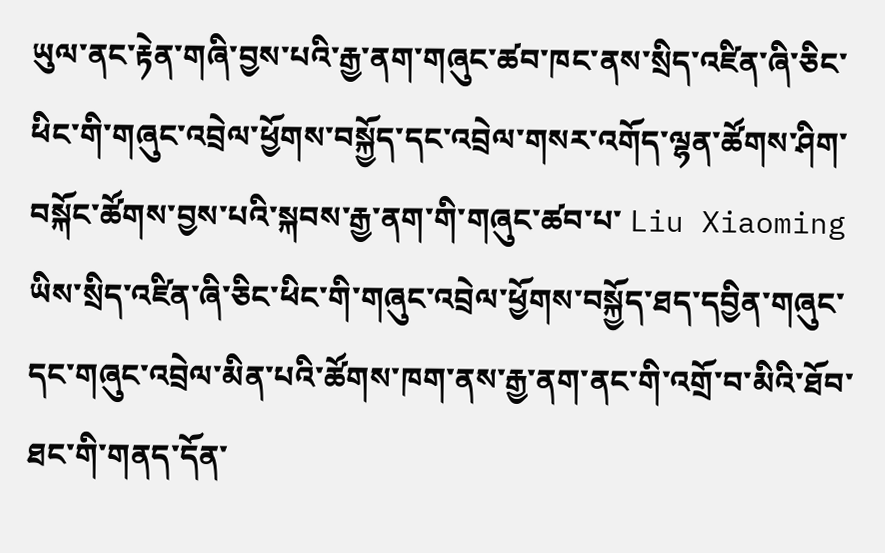ཡུལ་ནང་རྟེན་གཞི་བྱས་པའི་རྒྱ་ནག་གཞུང་ཚབ་ཁང་ནས་སྲིད་འཛིན་ཞི་ཅིང་ཕིང་གི་གཞུང་འབྲེལ་ཕྱོགས་བསྐྱོད་དང་འབྲེལ་གསར་འགོད་ལྷན་ཚོགས་ཤིག་བསྐོང་ཚོགས་བྱས་པའི་སྐབས་རྒྱ་ནག་གི་གཞུང་ཚབ་པ་ Liu Xiaoming ཡིས་སྲིད་འཛིན་ཞི་ཅིང་ཕིང་གི་གཞུང་འབྲེལ་ཕྱོགས་བསྐྱོད་ཐད་དབྱིན་གཞུང་དང་གཞུང་འབྲེལ་མིན་པའི་ཚོགས་ཁག་ནས་རྒྱ་ནག་ནང་གི་འགྲོ་བ་མིའི་ཐོབ་ཐང་གི་གནད་དོན་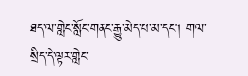ཐད་ལ་གླེང་སློང་གནང་རྒྱུ་མེད་པ་མ་དང། གལ་སྲིད་དེ་ལྟར་གླེང་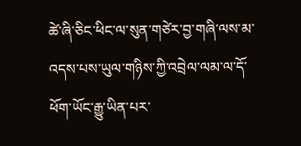ཚེ་ཞི་ཅིང་ཕིང་ལ་སུན་གཙེར་བྱ་གཞི་ལས་མ་འདས་པས་ཡུལ་གཉིས་ཀྱི་འབྲེལ་ལམ་ལ་དོ་ཕོག་ཡོང་རྒྱུ་ཡིན་པར་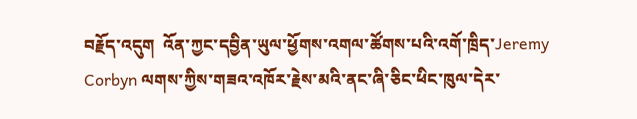བརྗོད་འདུག  འོན་ཀྱང་དབྱིན་ཡུལ་ཕྱོགས་འགལ་ཚོགས་པའི་འགོ་ཁྲིད་Jeremy Corbyn ལགས་ཀྱིས་གཟའ་འཁོར་རྗེས་མའི་ནང་ཞི་ཅིང་ཕིང་ཁུལ་དེར་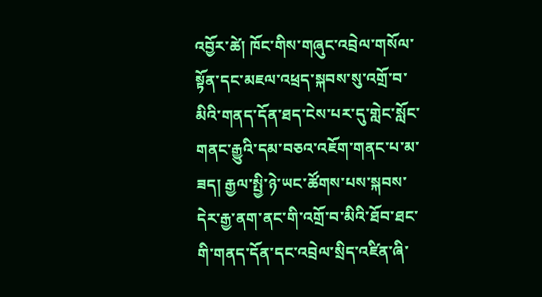འབྱོར་ཚེ། ཁོང་གིས་གཞུང་འབྲེལ་གསོལ་སྟོན་དང་མཇལ་འཕྲད་སྐབས་སུ་འགྲོ་བ་མིའི་གནད་དོན་ཐད་ངེས་པར་དུ་གླེང་སློང་གནང་རྒྱུའི་དམ་བཅའ་འཇོག་གནང་པ་མ་ཟད། རྒྱལ་སྤྱི་ཉེ་ཡང་ཚོགས་པས་སྐབས་དེར་རྒྱ་ནག་ནང་གི་འགྲོ་བ་མིའི་ཐོབ་ཐང་གི་གནད་དོན་དང་འབྲེལ་སྲིད་འཛིན་ཞི་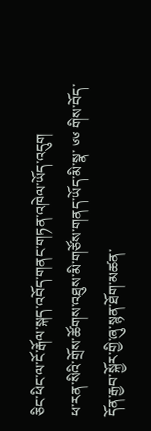ཅིང་ཕིང་ལ་ངོ་རྒོལ་སྐད་འབོད་གནང་གཏན་འཁེལ་ཡོད་འདུག
ཕ་རན་སིའི་གྲོས་ཚོགས་འཐུས་མི་གཙོས་གནད་ཡོད་མི་སྣ་ ༦༦ གིས་བོད་དོན་རྒྱབ་སྐྱོར་གྱི་ཞུ་སྙན་ཐོག་མཚན་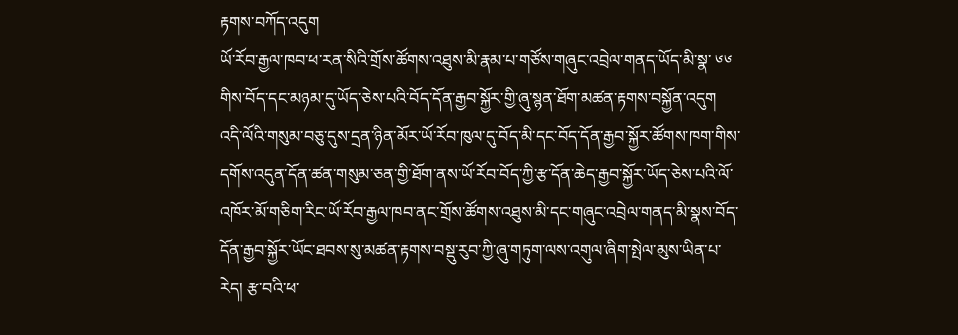རྟགས་བཀོད་འདུག
ཡོ་རོབ་རྒྱལ་ཁབ་ཕ་རན་སིའི་གྲོས་ཚོགས་འཐུས་མི་རྣམ་པ་གཙོས་གཞུང་འབྲེལ་གནད་ཡོད་མི་སྣ་ ༦༦ གིས་བོད་དང་མཉམ་དུ་ཡོད་ཅེས་པའི་བོད་དོན་རྒྱབ་སྐྱོར་གྱི་ཞུ་སྙན་ཐོག་མཚན་རྟགས་བསྐྱོན་འདུག འདི་ལོའི་གསུམ་བཅུ་དུས་དྲན་ཉིན་མོར་ཡོ་རོབ་ཁུལ་དུ་བོད་མི་དང་བོད་དོན་རྒྱབ་སྐྱོར་ཚོགས་ཁག་གིས་དགོས་འདུན་དོན་ཚན་གསུམ་ཅན་གྱི་ཐོག་ནས་ཡོ་རོབ་བོད་ཀྱི་རྩ་དོན་ཆེད་རྒྱབ་སྐྱོར་ཡོད་ཅེས་པའི་ལོ་འཁོར་མོ་གཅིག་རིང་ཡོ་རོབ་རྒྱལ་ཁབ་ནང་གྲོས་ཚོགས་འཐུས་མི་དང་གཞུང་འབྲེལ་གནད་མི་སྣས་བོད་དོན་རྒྱབ་སྐྱོར་ཡོང་ཐབས་སུ་མཚན་རྟགས་བསྡུ་རུབ་ཀྱི་ཞུ་གཏུག་ལས་འགུལ་ཞིག་སྤེལ་མུས་ཡིན་པ་རེད། རྩ་བའི་ཕ་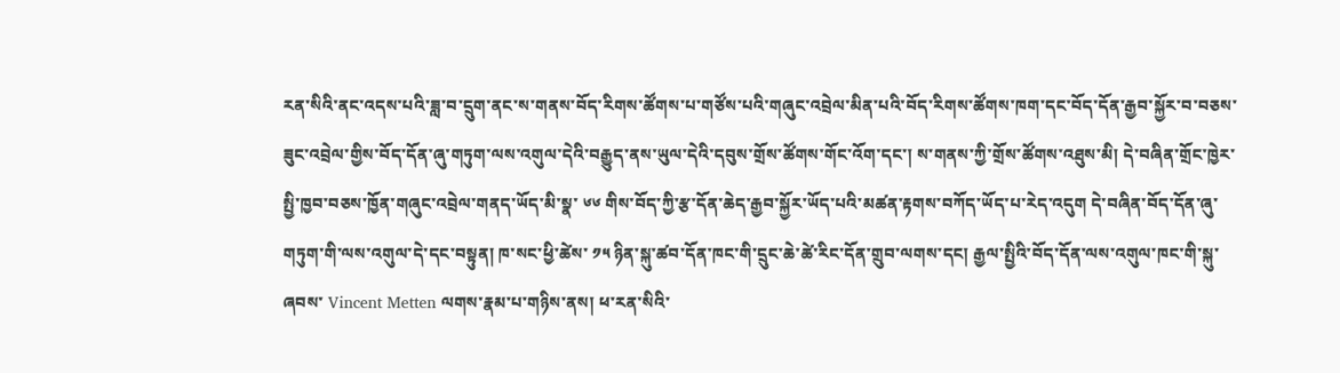རན་སིའི་ནང་འདས་པའི་ཟླ་བ་དྲུག་ནང་ས་གནས་བོད་རིགས་ཚོགས་པ་གཙོས་པའི་གཞུང་འབྲེལ་མིན་པའི་བོད་རིགས་ཚོགས་ཁག་དང་བོད་དོན་རྒྱབ་སྐྱོར་བ་བཅས་ཟུང་འབྲེལ་གྱིས་བོད་དོན་ཞུ་གཏུག་ལས་འགུལ་དེའི་བརྒྱུད་ནས་ཡུལ་དེའི་དབུས་གྲོས་ཚོགས་གོང་འོག་དང་། ས་གནས་ཀྱི་གྲོས་ཚོགས་འཐུས་མི། དེ་བཞིན་གྲོང་ཁྱེར་སྤྱི་ཁྱབ་བཅས་ཁྱོན་གཞུང་འབྲེལ་གནད་ཡོད་མི་སྣ་ ༦༦ གིས་བོད་ཀྱི་རྩ་དོན་ཆེད་རྒྱབ་སྐྱོར་ཡོད་པའི་མཚན་རྟགས་བཀོད་ཡོད་པ་རེད་འདུག དེ་བཞིན་བོད་དོན་ཞུ་གཏུག་གི་ལས་འགུལ་དེ་དང་བསྟུན། ཁ་སང་ཕྱི་ཚེས་ ༡༥ ཉིན་སྐུ་ཚབ་དོན་ཁང་གི་དྲུང་ཆེ་ཚེ་རིང་དོན་གྲུབ་ལགས་དང། རྒྱལ་སྤྱིའི་བོད་དོན་ལས་འགུལ་ཁང་གི་སྐུ་ཞབས་ Vincent Metten ལགས་རྣམ་པ་གཉིས་ནས། ཕ་རན་སིའི་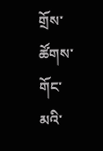གྲོས་ཚོགས་གོང་མའི་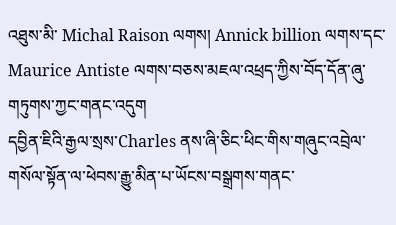འཐུས་མི་ Michal Raison ལགས། Annick billion ལགས་དང་ Maurice Antiste ལགས་བཅས་མཇལ་འཕྲད་ཀྱིས་བོད་དོན་ཞུ་གཏུགས་ཀྱང་གནང་འདུག
དབྱིན་ཇིའི་རྒྱལ་སྲས་Charles ནས་ཞི་ཅིང་ཕིང་གིས་གཞུང་འབྲེལ་གསོལ་སྟོན་ལ་ཕེབས་རྒྱུ་མིན་པ་ཡོངས་བསྒྲགས་གནང་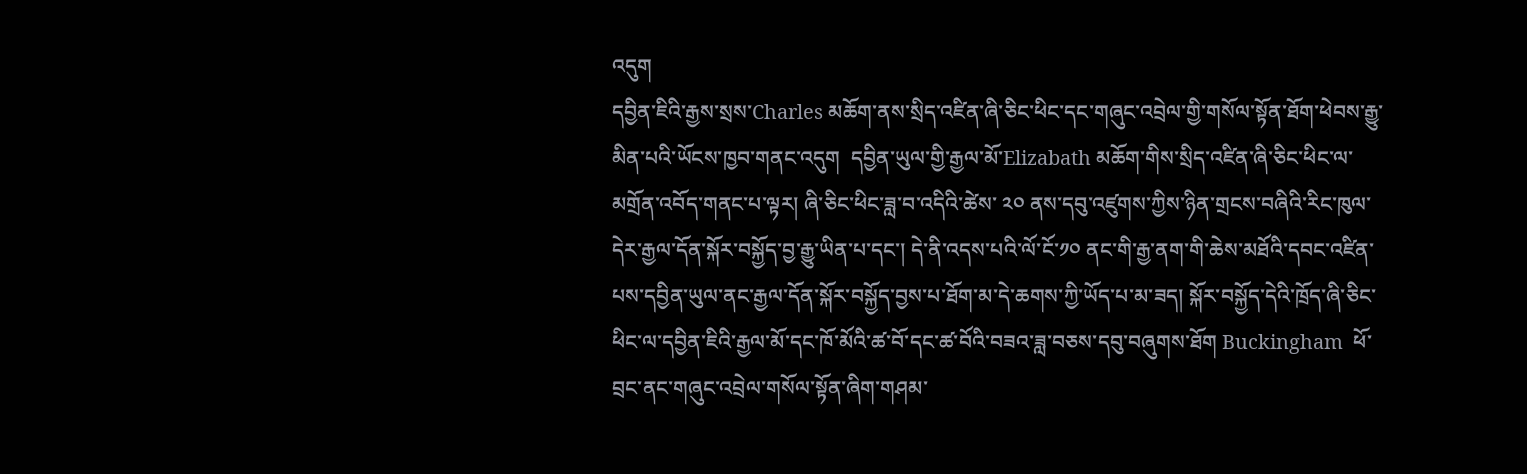འདུག
དབྱིན་ཇིའི་རྒྱས་སྲས་Charles མཆོག་ནས་སྲིད་འཛིན་ཞི་ཅིང་ཕིང་དང་གཞུང་འབྲེལ་གྱི་གསོལ་སྟོན་ཐོག་ཕེབས་རྒྱུ་མིན་པའི་ཡོངས་ཁྱབ་གནང་འདུག  དབྱིན་ཡུལ་གྱི་རྒྱལ་མོ་Elizabath མཆོག་གིས་སྲིད་འཛིན་ཞི་ཅིང་ཕིང་ལ་མགྲོན་འབོད་གནང་པ་ལྟར། ཞི་ཅིང་ཕིང་ཟླ་བ་འདིའི་ཚེས་ ༢༠ ནས་དབུ་འཛུགས་ཀྱིས་ཉིན་གྲངས་བཞིའི་རིང་ཁུལ་དེར་རྒྱལ་དོན་སྐོར་བསྐྱོད་བྱ་རྒྱུ་ཡིན་པ་དང་། དེ་ནི་འདས་པའི་ལོ་ངོ་༡༠ ནང་གི་རྒྱ་ནག་གི་ཆེས་མཐོའི་དབང་འཛིན་པས་དབྱིན་ཡུལ་ནང་རྒྱལ་དོན་སྐོར་བསྐྱོད་བྱས་པ་ཐོག་མ་དེ་ཆགས་ཀྱི་ཡོད་པ་མ་ཟད། སྐོར་བསྐྱོད་དེའི་ཁྲོད་ཞི་ཅིང་ཕིང་ལ་དབྱིན་ཇིའི་རྒྱལ་མོ་དང་ཁོ་མོའི་ཚ་བོ་དང་ཚ་བོའི་བཟའ་ཟླ་བཅས་དབུ་བཞུགས་ཐོག Buckingham  ཕོ་བྲང་ནང་གཞུང་འབྲེལ་གསོལ་སྟོན་ཞིག་གཤམ་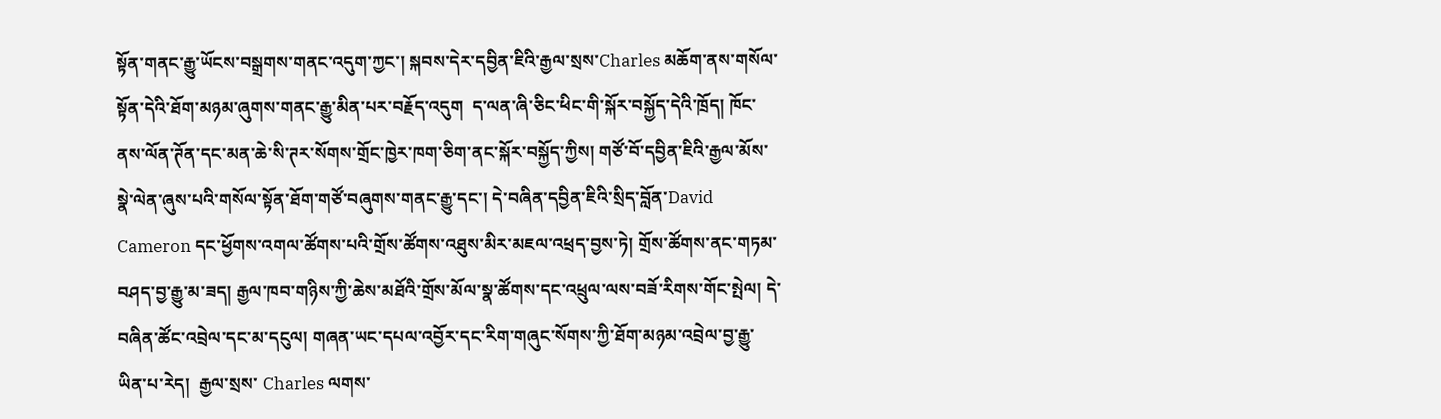སྟོན་གནང་རྒྱུ་ཡོངས་བསྒྲགས་གནང་འདུག་ཀྱང་། སྐབས་དེར་དབྱིན་ཇིའི་རྒྱལ་སྲས་Charles མཆོག་ནས་གསོལ་སྟོན་དེའི་ཐོག་མཉམ་ཞུགས་གནང་རྒྱུ་མིན་པར་བརྗོད་འདུག  ད་ལན་ཞི་ཅིང་ཕིང་གི་སྐོར་བསྐྱོད་དེའི་ཁྲོད། ཁོང་ནས་ལོན་ཊོན་དང་མན་ཆེ་སི་ཊར་སོགས་གྲོང་ཁྱེར་ཁག་ཅིག་ནང་སྐོར་བསྐྱོད་ཀྱིས། གཙོ་བོ་དབྱིན་ཇིའི་རྒྱལ་མོས་སྣེ་ལེན་ཞུས་པའི་གསོལ་སྟོན་ཐོག་གཙོ་བཞུགས་གནང་རྒྱུ་དང་། དེ་བཞིན་དབྱིན་ཇིའི་སྲིད་བློན་David Cameron དང་ཕྱོགས་འགལ་ཚོགས་པའི་གྲོས་ཚོགས་འཐུས་མིར་མཇལ་འཕྲད་བྱས་ཏེ། གྲོས་ཚོགས་ནང་གཏམ་བཤད་བྱ་རྒྱུ་མ་ཟད། རྒྱལ་ཁབ་གཉིས་ཀྱི་ཆེས་མཐོའི་གྲོས་མོལ་སྣ་ཚོགས་དང་འཕྲུལ་ལས་བཟོ་རིགས་གོང་སྤེལ། དེ་བཞིན་ཚོང་འབྲེལ་དང་མ་དངུལ། གཞན་ཡང་དཔལ་འབྱོར་དང་རིག་གཞུང་སོགས་ཀྱི་ཐོག་མཉམ་འབྲེལ་བྱ་རྒྱུ་ཡིན་པ་རེད།  རྒྱལ་སྲས་ Charles ལགས་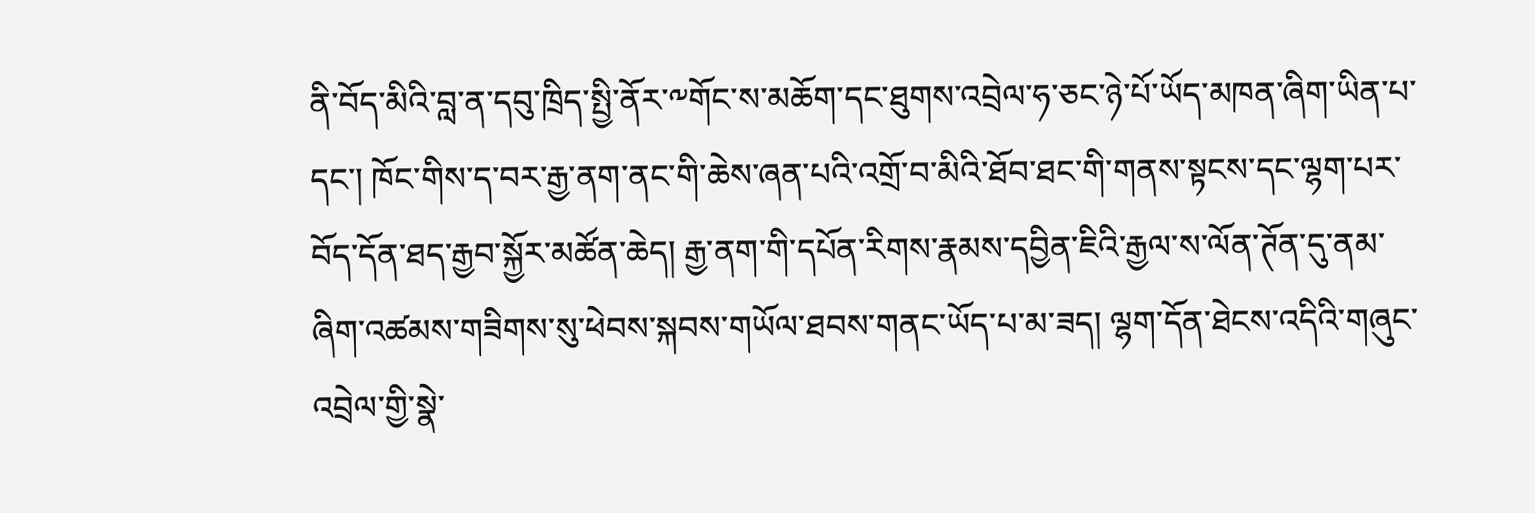ནི་བོད་མིའི་བླ་ན་དབུ་ཁྲིད་སྤྱི་ནོར་༸གོང་ས་མཆོག་དང་ཐུགས་འབྲེལ་ཧ་ཅང་ཉེ་པོ་ཡོད་མཁན་ཞིག་ཡིན་པ་དང་། ཁོང་གིས་ད་བར་རྒྱ་ནག་ནང་གི་ཆེས་ཞན་པའི་འགྲོ་བ་མིའི་ཐོབ་ཐང་གི་གནས་སྟངས་དང་ལྷག་པར་བོད་དོན་ཐད་རྒྱབ་སྐྱོར་མཚོན་ཆེད། རྒྱ་ནག་གི་དཔོན་རིགས་རྣམས་དབྱིན་ཇིའི་རྒྱལ་ས་ལོན་ཊོན་དུ་ནམ་ཞིག་འཚམས་གཟིགས་སུ་ཕེབས་སྐབས་གཡོལ་ཐབས་གནང་ཡོད་པ་མ་ཟད། ལྷག་དོན་ཐེངས་འདིའི་གཞུང་འབྲེལ་གྱི་སྣེ་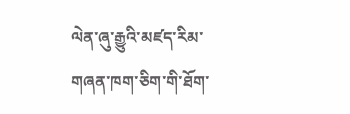ལེན་ཞུ་རྒྱུའི་མཛད་རིམ་གཞན་ཁག་ཅིག་གི་ཐོག་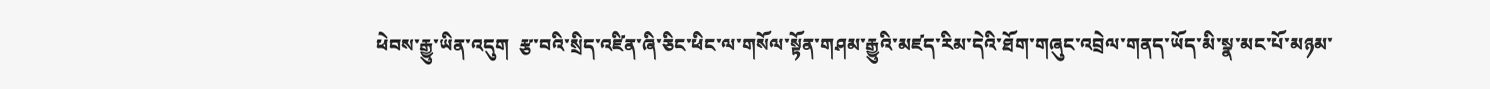ཕེབས་རྒྱུ་ཡིན་འདུག  རྩ་བའི་སྲིད་འཛིན་ཞི་ཅིང་ཕིང་ལ་གསོལ་སྟོན་གཤམ་རྒྱུའི་མཛད་རིམ་དེའི་ཐོག་གཞུང་འབྲེལ་གནད་ཡོད་མི་སྣ་མང་པོ་མཉམ་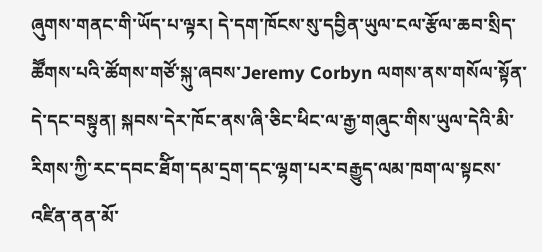ཞུགས་གནང་གི་ཡོད་པ་ལྟར། དེ་དག་ཁོངས་སུ་དབྱིན་ཡུལ་ངལ་རྩོལ་ཆབ་སྲིད་ཚཽགས་པའི་ཚོགས་གཙོ་སྐུ་ཞབས་Jeremy Corbyn ལགས་ནས་གསོལ་སྟོན་དེ་དང་བསྟུན། སྐབས་དེར་ཁོང་ནས་ཞི་ཅིང་ཕིང་ལ་རྒྱ་གཞུང་གིས་ཡུལ་དེའི་མི་རིགས་ཀྱི་རང་དབང་ཐོིག་དམ་དྲག་དང་ལྷག་པར་བརྒྱུད་ལམ་ཁག་ལ་སྟངས་འཛིན་ནན་མོ་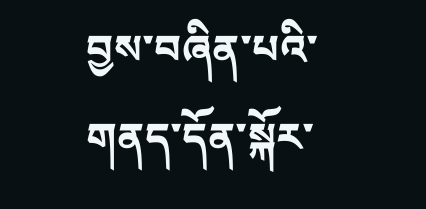བྱས་བཞིན་པའི་གནད་དོན་སྐོར་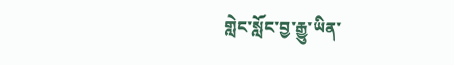གླེང་སློང་བྱ་རྒྱུ་ཡིན་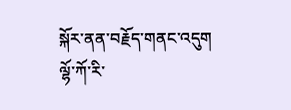སྐོར་ནན་བརྗོད་གནང་འདུག
ལྷོ་ཀོ་རི་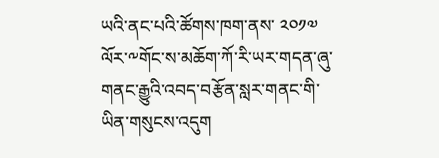ཡའི་ནང་པའི་ཚོགས་ཁག་ནས་ ༢༠༡༧ ལོར་༸གོང་ས་མཆོག་ཀོ་རི་ཡར་གདན་ཞུ་གནང་རྒྱུའི་འབད་བརྩོན་སླར་གནང་གི་ཡིན་གསུངས་འདུག